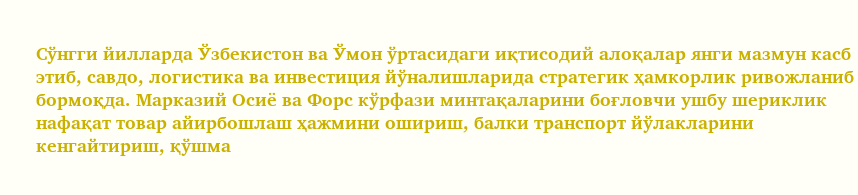Сўнгги йилларда Ўзбекистон ва Ўмон ўртасидаги иқтисодий алоқалар янги мазмун касб этиб, савдо, логистика ва инвестиция йўналишларида стратегик ҳамкорлик ривожланиб бормоқда. Марказий Осиё ва Форс кўрфази минтақаларини боғловчи ушбу шериклик нафақат товар айирбошлаш ҳажмини ошириш, балки транспорт йўлакларини кенгайтириш, қўшма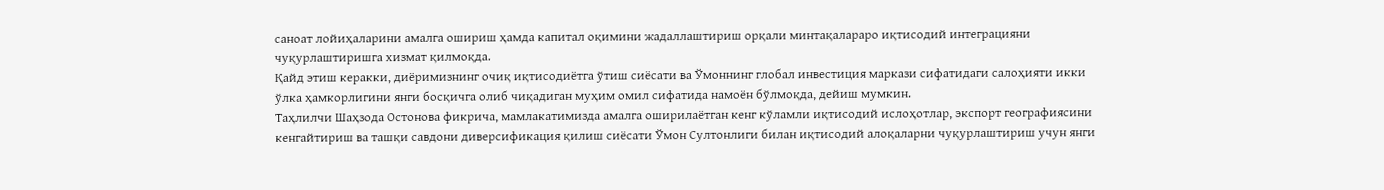саноат лойиҳаларини амалга ошириш ҳамда капитал оқимини жадаллаштириш орқали минтақалараро иқтисодий интеграцияни чуқурлаштиришга хизмат қилмоқда.
Қайд этиш керакки, диёримизнинг очиқ иқтисодиётга ўтиш сиёсати ва Ўмоннинг глобал инвестиция маркази сифатидаги салоҳияти икки ўлка ҳамкорлигини янги босқичга олиб чиқадиган муҳим омил сифатида намоён бўлмоқда, дейиш мумкин.
Таҳлилчи Шаҳзода Остонова фикрича, мамлакатимизда амалга оширилаётган кенг кўламли иқтисодий ислоҳотлар, экспорт географиясини кенгайтириш ва ташқи савдони диверсификация қилиш сиёсати Ўмон Султонлиги билан иқтисодий алоқаларни чуқурлаштириш учун янги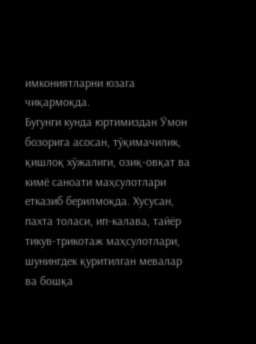имкониятларни юзага чиқармоқда.
Бугунги кунда юртимиздан Ўмон бозорига асосан, тўқимачилик, қишлоқ хўжалиги, озиқ-овқат ва кимё саноати маҳсулотлари етказиб берилмоқда. Хусусан, пахта толаси, ип-калава, тайёр тикув-трикотаж маҳсулотлари, шунингдек қуритилган мевалар ва бошқа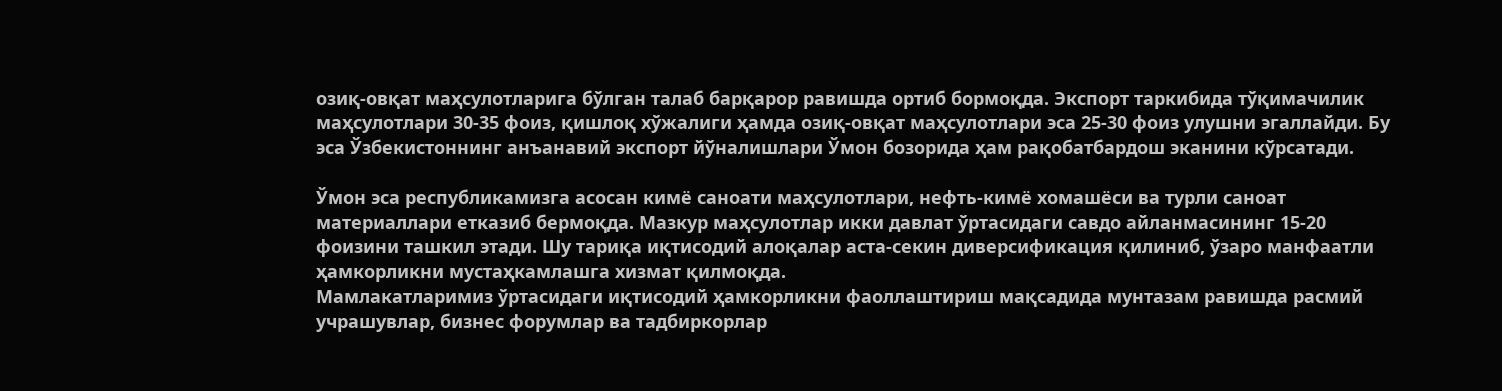озиқ-овқат маҳсулотларига бўлган талаб барқарор равишда ортиб бормоқда. Экспорт таркибида тўқимачилик маҳсулотлари 30-35 фоиз, қишлоқ хўжалиги ҳамда озиқ-овқат маҳсулотлари эса 25-30 фоиз улушни эгаллайди. Бу эса Ўзбекистоннинг анъанавий экспорт йўналишлари Ўмон бозорида ҳам рақобатбардош эканини кўрсатади.

Ўмон эса республикамизга асосан кимё саноати маҳсулотлари, нефть-кимё хомашёси ва турли саноат материаллари етказиб бермоқда. Мазкур маҳсулотлар икки давлат ўртасидаги савдо айланмасининг 15-20 фоизини ташкил этади. Шу тариқа иқтисодий алоқалар аста-секин диверсификация қилиниб, ўзаро манфаатли ҳамкорликни мустаҳкамлашга хизмат қилмоқда.
Мамлакатларимиз ўртасидаги иқтисодий ҳамкорликни фаоллаштириш мақсадида мунтазам равишда расмий учрашувлар, бизнес форумлар ва тадбиркорлар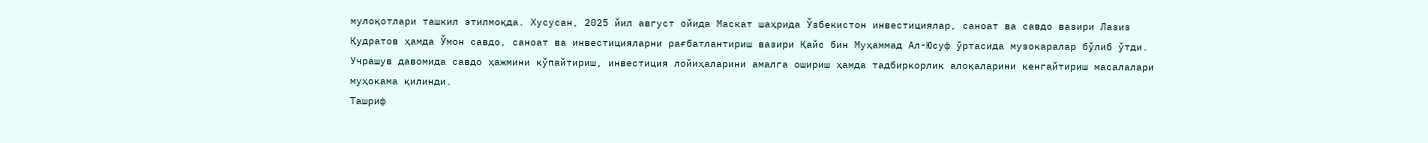мулоқотлари ташкил этилмоқда. Хусусан, 2025 йил август ойида Маскат шаҳрида Ўзбекистон инвестициялар, саноат ва савдо вазири Лазиз Қудратов ҳамда Ўмон савдо, саноат ва инвестицияларни рағбатлантириш вазири Қайс бин Муҳаммад Ал-Юсуф ўртасида музокаралар бўлиб ўтди. Учрашув давомида савдо ҳажмини кўпайтириш, инвестиция лойиҳаларини амалга ошириш ҳамда тадбиркорлик алоқаларини кенгайтириш масалалари муҳокама қилинди.
Ташриф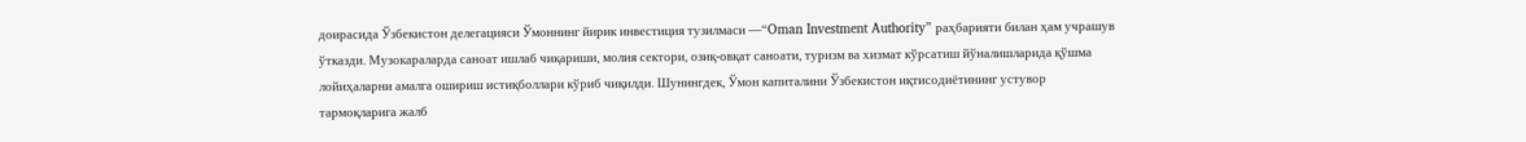доирасида Ўзбекистон делегацияси Ўмоннинг йирик инвестиция тузилмаси —“Oman Investment Authority” раҳбарияти билан ҳам учрашув ўтказди. Музокараларда саноат ишлаб чиқариши, молия сектори, озиқ-овқат саноати, туризм ва хизмат кўрсатиш йўналишларида қўшма лойиҳаларни амалга ошириш истиқболлари кўриб чиқилди. Шунингдек, Ўмон капиталини Ўзбекистон иқтисодиётининг устувор тармоқларига жалб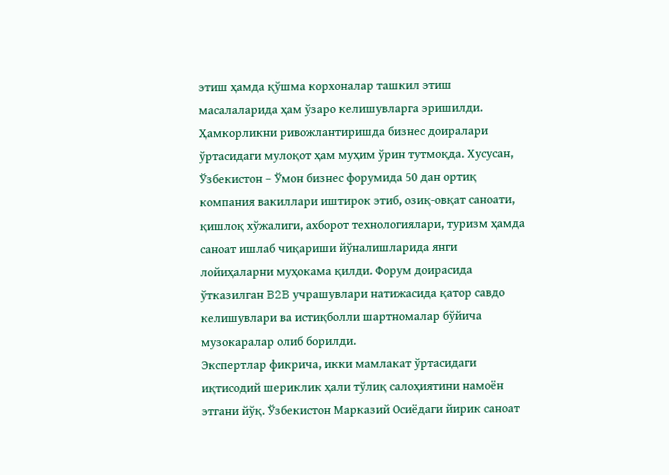этиш ҳамда қўшма корхоналар ташкил этиш масалаларида ҳам ўзаро келишувларга эришилди.
Ҳамкорликни ривожлантиришда бизнес доиралари ўртасидаги мулоқот ҳам муҳим ўрин тутмоқда. Хусусан, Ўзбекистон – Ўмон бизнес форумида 50 дан ортиқ компания вакиллари иштирок этиб, озиқ-овқат саноати, қишлоқ хўжалиги, ахборот технологиялари, туризм ҳамда саноат ишлаб чиқариши йўналишларида янги лойиҳаларни муҳокама қилди. Форум доирасида ўтказилган B2B учрашувлари натижасида қатор савдо келишувлари ва истиқболли шартномалар бўйича музокаралар олиб борилди.
Экспертлар фикрича, икки мамлакат ўртасидаги иқтисодий шериклик ҳали тўлиқ салоҳиятини намоён этгани йўқ. Ўзбекистон Марказий Осиёдаги йирик саноат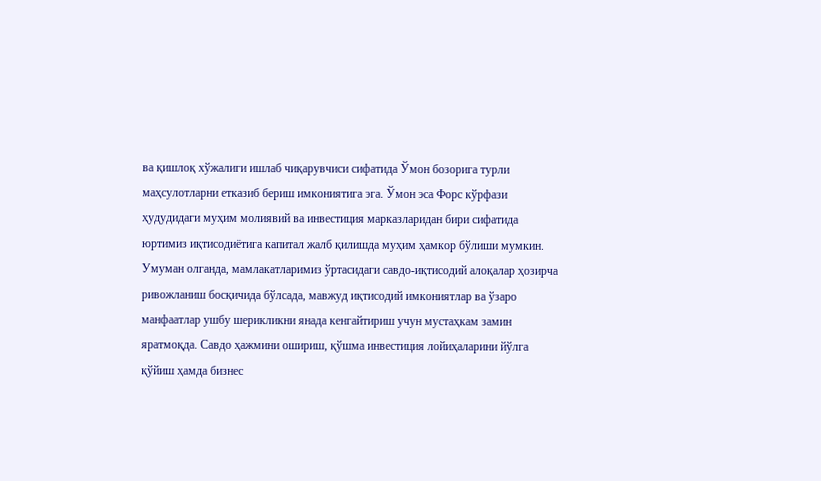ва қишлоқ хўжалиги ишлаб чиқарувчиси сифатида Ўмон бозорига турли маҳсулотларни етказиб бериш имкониятига эга. Ўмон эса Форс кўрфази ҳудудидаги муҳим молиявий ва инвестиция марказларидан бири сифатида юртимиз иқтисодиётига капитал жалб қилишда муҳим ҳамкор бўлиши мумкин.
Умуман олганда, мамлакатларимиз ўртасидаги савдо-иқтисодий алоқалар ҳозирча ривожланиш босқичида бўлсада, мавжуд иқтисодий имкониятлар ва ўзаро манфаатлар ушбу шерикликни янада кенгайтириш учун мустаҳкам замин яратмоқда. Савдо ҳажмини ошириш, қўшма инвестиция лойиҳаларини йўлга қўйиш ҳамда бизнес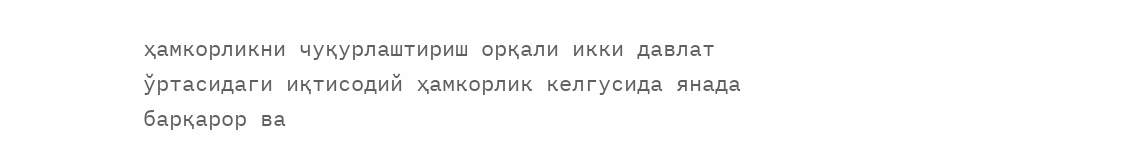ҳамкорликни чуқурлаштириш орқали икки давлат ўртасидаги иқтисодий ҳамкорлик келгусида янада барқарор ва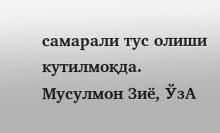самарали тус олиши кутилмоқда.
Мусулмон Зиё, ЎзА